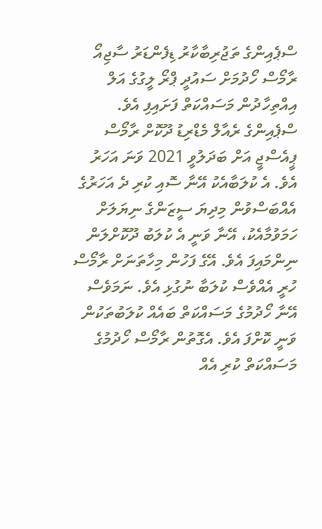ސްޕެއިންގެ ތަޖުރިބާކާރު ޑިފެންޑަރު ސާޖިއޯ ރާމޯސް ހޯދުމަށް ސައުދީ ޕްރޯ ލީގުގެ އަލް އިއްތިހާދުން މަސައްކަތް ފަށައިފި އެވެ.
ސްޕެއިންގެ ރެއާލް މެޑްރިޑު ދޫކޮށް ރާމޯސް ޕީއެސްޖީ އަށް ބަދަލުވީ 2021 ވަނަ އަހަރު އެވެ. އެ ކުލަބާއެކު އޭނާ ސޮއި ކުރި ދެ އަހަރުގެ އެއްބަސްވުން މިދިޔަ ސީޒަންގެ ނިޔަލަށް ހަމަވުމާއެކު، އޭނާ ވަނީ އެ ކުލަބު ދޫކޮށްލަން ނިންމައިފަ އެވެ. އޭގެ ފަހުން މިހާތަނަށް ރާމޯސް ހުރީ އެއްވެސް ކުލަބާ ނުގުޅި އެވެ. ނަމަވެސް އޭނާ ހޯދުމުގެ މަސައްކަތް ބައެއް ކުލަބުތަކުން ވަނީ ކޮށްފަ އެވެ. އެގޮތުން ރާމޯސް ހޯދުމުގެ މަސައްކަތް ކުރި އެއް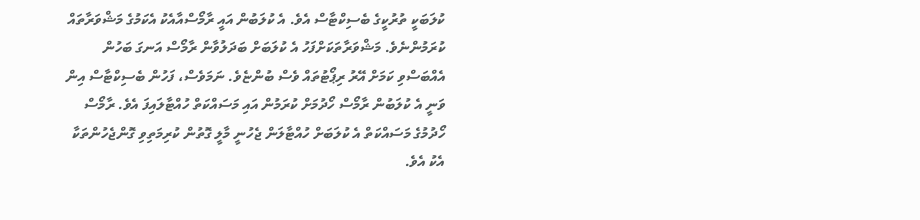ކުލަބަކީ ތުރުކީގެ ބެސިކްޓާސް އެވެ. އެ ކުލަބުން އައީ ރާމޯސްއާއެކު އެކަމުގެ މަޝްވަރާތައް ކުރަމުންނެވެ. މަޝްވަރާތަކަށްފަހު އެ ކުލަބަށް ބަދަލުވާން ރާމޯސް އަނގަ ބަހުން އެއްބަސްވި ކަމަށް އޭރު ރިޕޯޓުތައް ވެސް ބުންޏެވެ. ނަމަވެސް، ފަހުން ބެސިކްޓާސް އިން ވަނީ އެ ކުލަބުން ރާމޯސް ހޯދުމަށް ކުރަމުން އައި މަސައްކަތް ހުއްޓާލައިފަ އެވެ. ރާމޯސް ހޯދުމުގެ މަސައްކަތް އެ ކުލަބަށް ހުއްޓާލަން ޖެހުނީ މާލީ ގޮތުން ކުރިމަތިވި ގޮންޖެހުންތަކާ އެކު އެވެ.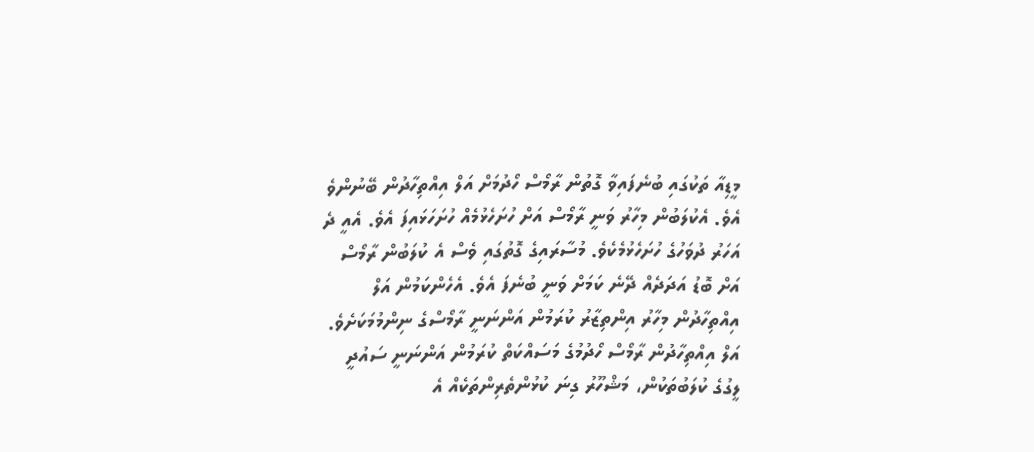މީޑިއާ ތަކުގައި ބުނެފައިވާ ގޮތުން ރާމޯސް ހޯދުމަށް އަލް އިއްތިހާދުން ބޭނުންވެ އެވެ. އެކުލަބުން މިހާރު ވަނީ ރާމޯސް އަށް ހުށަހެޅުމެއް ހުށަހަޅައިފަ އެވެ. އެއީ ދެ އަހަރު ދުވަހުގެ ހުށަހެޅުމެކެވެ. މުސާރައިގެ ގޮތުގައި ވެސް އެ ކުލަބުން ރާމޯސް އަށް ބޮޑު އަދަދެއް ދޭނެ ކަމަށް ވަނީ ބުނެފަ އެވެ. އެހެންކަމުން އަލް އިއްތިހާދުން މިހާރު އިންތިޒާރު ކުރަމުން އަންނަނީ ރާމޯސްގެ ނިންމުމަކަށެވެ. އަލް އިއްތިހާދުން ރާމޯސް ހޯދުމުގެ މަސައްކަތް ކުރަމުން އަންނަނީ ސައުދީ ލީގުގެ ކުލަބުތަކުން، މަޝްހޫރު ގިނަ ކުޅުންތެރިންތަކެއް އެ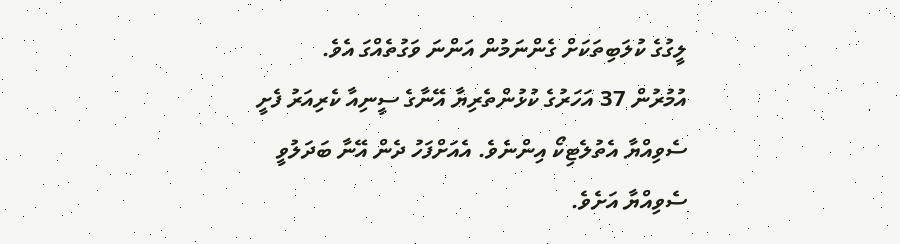ލީގުގެ ކުލަބިތަކަށް ގެންނަމުން އަންނަ ވަގުތެއްގަ އެވެ.
އުމުރުން 37 އަހަރުގެ ކުޅުންތެރިޔާ އޭނާގެ ސީނިއާ ކެރިއަރު ފެށީ ސެވިއްޔާ އެތުލެޓިކޯ އިންނެވެ. އެއަށްފަހު ދެން އޭނާ ބަދަލުވީ ސެވިއްޔާ އަށެވެ.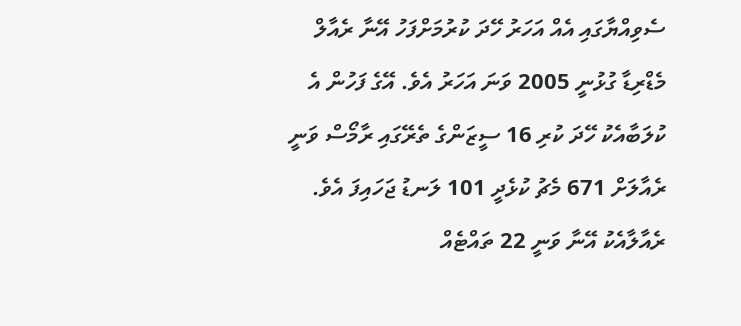ސެވިއްޔާގައި އެއް އަހަރު ހޭދަ ކުރުމަށްފަހު އޭނާ ރެއާލް މެޑްރިޑާ ގުޅުނީ 2005 ވަނަ އަހަރު އެވެ. އޭގެ ފަހުން އެ ކުލަބާއެކު ހޭދަ ކުރި 16 ސީޒަންގެ ތެރޭގައި ރާމޯސް ވަނީ ރެއާލަށް 671 މެޗު ކުޅެދީ 101 ލަނޑު ޖަހައިފަ އެވެ. ރެއާލާއެކު އޭނާ ވަނީ 22 ތައްޓެއް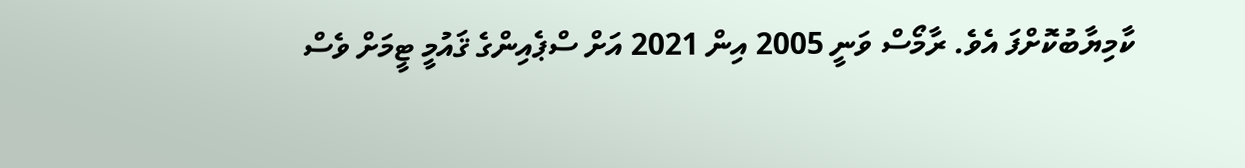ކާމިޔާބުކޮށްފަ އެވެ. ރާމޯސް ވަނީ 2005 އިން 2021 އަށް ސްޕެއިންގެ ޤައުމީ ޓީމަށް ވެސް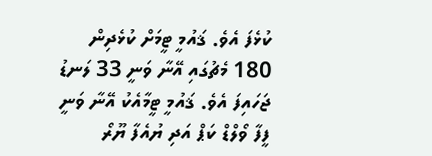ކުޅެފަ އެވެ. ޤައުމީ ޓީމަށް ކުޅެދިން 180 މެޗުގައި އޭނާ ވަނީ 33 ލަނޑު ޖަހައިފަ އެވެ. ޤައުމީ ޓީމާއެކު އޭނާ ވަނީ ފީފާ ވޯލްޑް ކަޕް އަދި ޔުއެފާ ޔޫރޯ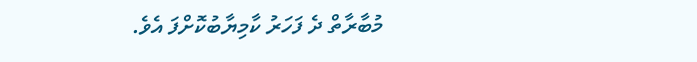މުބާރާތް ދެ ފަހަރު ކާމިޔާބުކޮށްފަ އެވެ.